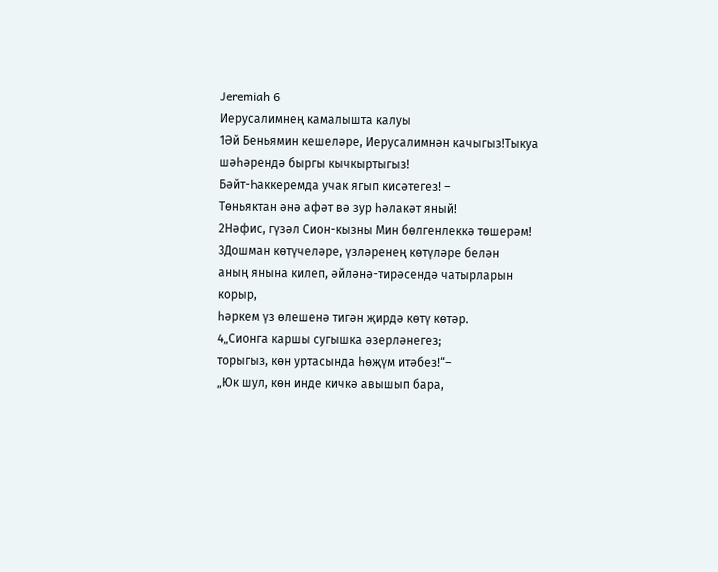Jeremiah 6
Иерусалимнең камалышта калуы
1Әй Беньямин кешеләре, Иерусалимнән качыгыз!Тыкуа шәһәрендә быргы кычкыртыгыз!
Бәйт-Һаккеремда учак ягып кисәтегез! –
Төньяктан әнә афәт вә зур һәлакәт яный!
2Нәфис, гүзәл Сион-кызны Мин бөлгенлеккә төшерәм!
3Дошман көтүчеләре, үзләренең көтүләре белән
аның янына килеп, әйләнә-тирәсендә чатырларын корыр,
һәркем үз өлешенә тигән җирдә көтү көтәр.
4„Сионга каршы сугышка әзерләнегез;
торыгыз, көн уртасында һөҗүм итәбез!“–
„Юк шул, көн инде кичкә авышып бара,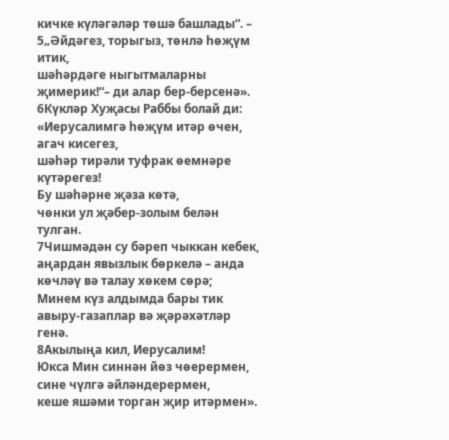кичке күләгәләр төшә башлады“. –
5„Әйдәгез, торыгыз, төнлә һөҗүм итик,
шәһәрдәге ныгытмаларны җимерик!“– ди алар бер-берсенә».
6Күкләр Хуҗасы Раббы болай ди: «Иерусалимгә һөҗүм итәр өчен, агач кисегез,
шәһәр тирәли туфрак өемнәре күтәрегез!
Бу шәһәрне җәза көтә,
чөнки ул җәбер-золым белән тулган.
7Чишмәдән су бәреп чыккан кебек,
аңардан явызлык бөркелә – анда көчләү вә талау хөкем сөрә;
Минем күз алдымда бары тик авыру-газаплар вә җәрәхәтләр генә.
8Акылыңа кил, Иерусалим!
Юкса Мин синнән йөз чөерермен,
сине чүлгә әйләндерермен,
кеше яшәми торган җир итәрмен».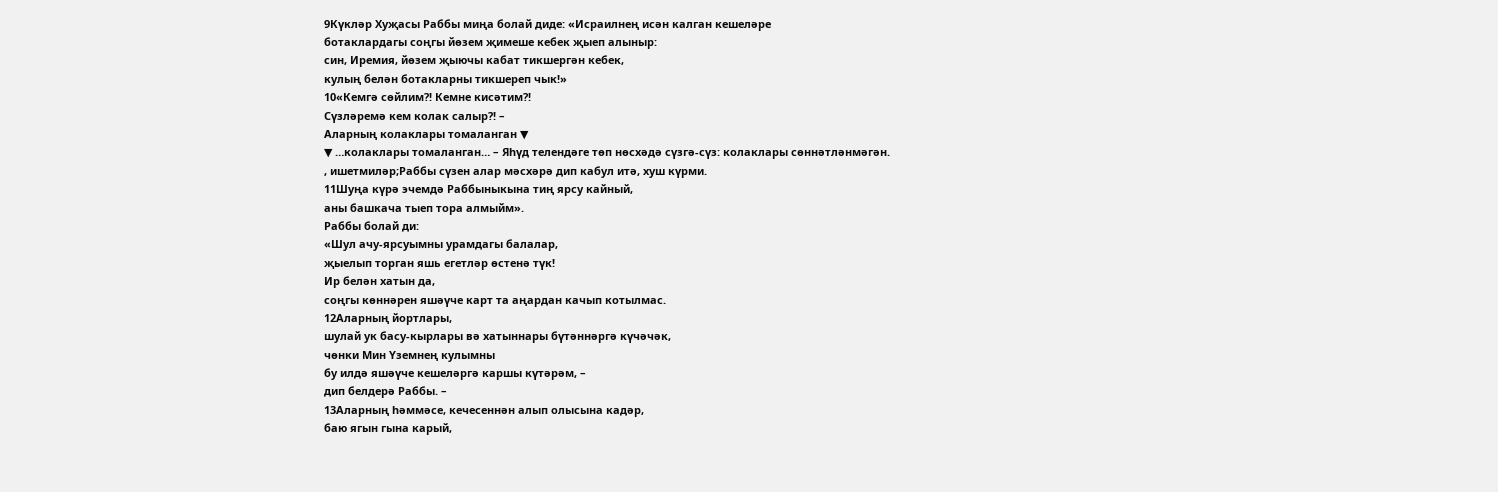9Күкләр Хуҗасы Раббы миңа болай диде: «Исраилнең исән калган кешеләре
ботаклардагы соңгы йөзем җимеше кебек җыеп алыныр:
син, Иремия, йөзем җыючы кабат тикшергән кебек,
кулың белән ботакларны тикшереп чык!»
10«Кемгә сөйлим?! Кемне кисәтим?!
Сүзләремә кем колак салыр?! –
Аларның колаклары томаланган ▼
▼ …колаклары томаланган… – Яһүд телендәге төп нөсхәдә сүзгә-сүз: колаклары сөннәтләнмәгән.
, ишетмиләр;Раббы сүзен алар мәсхәрә дип кабул итә, хуш күрми.
11Шуңа күрә эчемдә Раббыныкына тиң ярсу кайный,
аны башкача тыеп тора алмыйм».
Раббы болай ди:
«Шул ачу-ярсуымны урамдагы балалар,
җыелып торган яшь егетләр өстенә түк!
Ир белән хатын да,
соңгы көннәрен яшәүче карт та аңардан качып котылмас.
12Аларның йортлары,
шулай ук басу-кырлары вә хатыннары бүтәннәргә күчәчәк,
чөнки Мин Үземнең кулымны
бу илдә яшәүче кешеләргә каршы күтәрәм, –
дип белдерә Раббы. –
13Аларның һәммәсе, кечесеннән алып олысына кадәр,
баю ягын гына карый,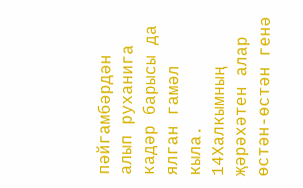пәйгамбәрдән алып руханига кадәр барысы да ялган гамәл кыла.
14Халкымның җәрәхәтен алар өстән-өстән генә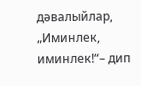дәвалыйлар,
„Иминлек, иминлек!“– дип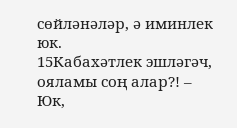сөйләнәләр, ә иминлек юк.
15Кабахәтлек эшләгәч, ояламы соң алар?! –
Юк,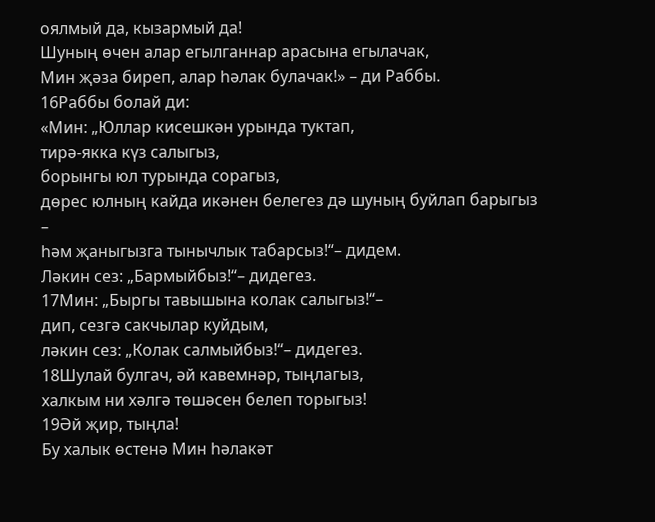оялмый да, кызармый да!
Шуның өчен алар егылганнар арасына егылачак,
Мин җәза биреп, алар һәлак булачак!» – ди Раббы.
16Раббы болай ди:
«Мин: „Юллар кисешкән урында туктап,
тирә-якка күз салыгыз,
борынгы юл турында сорагыз,
дөрес юлның кайда икәнен белегез дә шуның буйлап барыгыз –
һәм җаныгызга тынычлык табарсыз!“– дидем.
Ләкин сез: „Бармыйбыз!“– дидегез.
17Мин: „Быргы тавышына колак салыгыз!“–
дип, сезгә сакчылар куйдым,
ләкин сез: „Колак салмыйбыз!“– дидегез.
18Шулай булгач, әй кавемнәр, тыңлагыз,
халкым ни хәлгә төшәсен белеп торыгыз!
19Әй җир, тыңла!
Бу халык өстенә Мин һәлакәт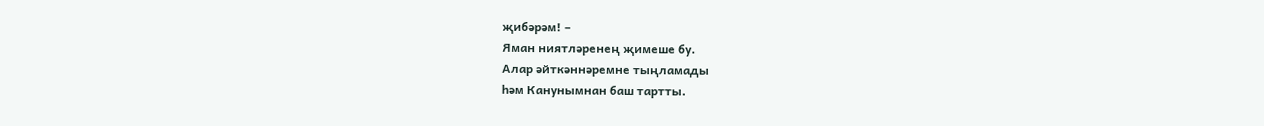җибәрәм! –
Яман ниятләренең җимеше бу.
Алар әйткәннәремне тыңламады
һәм Канунымнан баш тартты.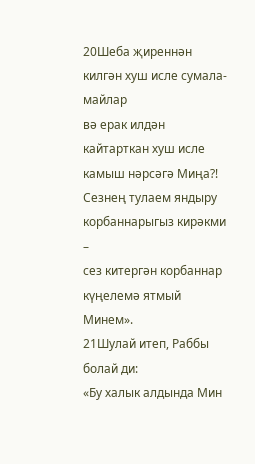20Шеба җиреннән килгән хуш исле сумала-майлар
вә ерак илдән кайтарткан хуш исле камыш нәрсәгә Миңа?!
Сезнең тулаем яндыру корбаннарыгыз кирәкми –
сез китергән корбаннар күңелемә ятмый Минем».
21Шулай итеп, Раббы болай ди:
«Бу халык алдында Мин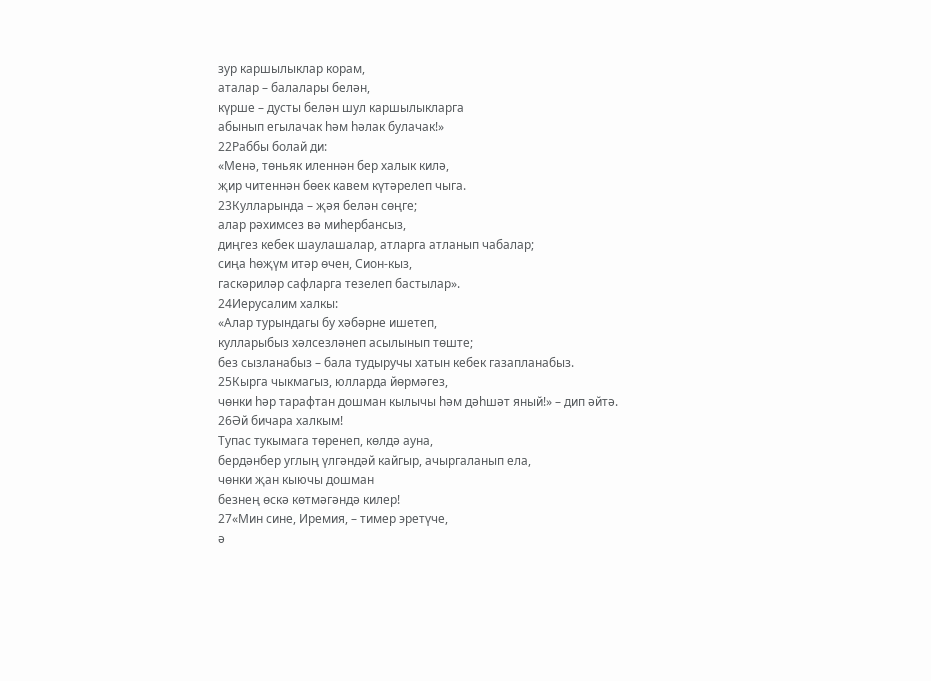зур каршылыклар корам,
аталар – балалары белән,
күрше – дусты белән шул каршылыкларга
абынып егылачак һәм һәлак булачак!»
22Раббы болай ди:
«Менә, төньяк иленнән бер халык килә,
җир читеннән бөек кавем күтәрелеп чыга.
23Кулларында – җәя белән сөңге;
алар рәхимсез вә миһербансыз,
диңгез кебек шаулашалар, атларга атланып чабалар;
сиңа һөҗүм итәр өчен, Сион-кыз,
гаскәриләр сафларга тезелеп бастылар».
24Иерусалим халкы:
«Алар турындагы бу хәбәрне ишетеп,
кулларыбыз хәлсезләнеп асылынып төште;
без сызланабыз – бала тудыручы хатын кебек газапланабыз.
25Кырга чыкмагыз, юлларда йөрмәгез,
чөнки һәр тарафтан дошман кылычы һәм дәһшәт яный!» – дип әйтә.
26Әй бичара халкым!
Тупас тукымага төренеп, көлдә ауна,
бердәнбер углың үлгәндәй кайгыр, ачыргаланып ела,
чөнки җан кыючы дошман
безнең өскә көтмәгәндә килер!
27«Мин сине, Иремия, – тимер эретүче,
ә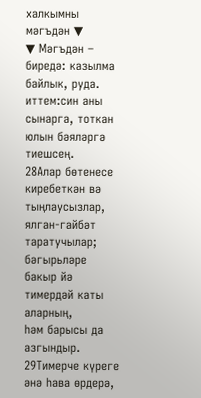халкымны мәгъдән ▼
▼ Мәгъдән – биредә: казылма байлык, руда.
иттем:син аны сынарга, тоткан юлын бәяләргә тиешсең.
28Алар бөтенесе киребеткән вә тыңлаусызлар,
ялган-гайбәт таратучылар;
бәгырьләре бакыр йә тимердәй каты аларның,
һәм барысы да азгындыр.
29Тимерче күреге әнә һава өрдерә,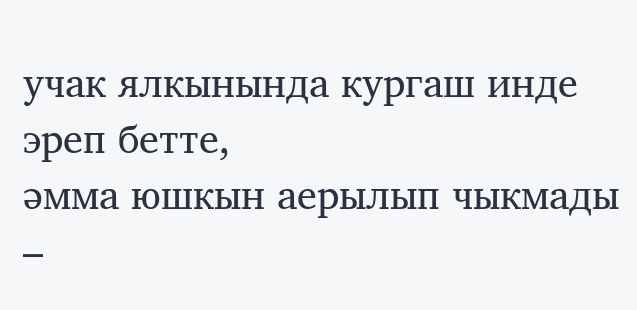учак ялкынында кургаш инде эреп бетте,
әмма юшкын аерылып чыкмады –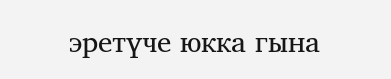эретүче юкка гына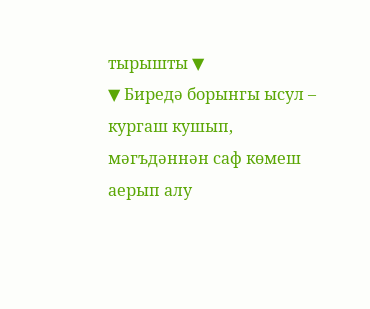тырышты ▼
▼ Биредә борынгы ысул – кургаш кушып, мәгъдәннән саф көмеш аерып алу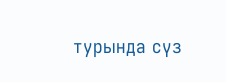турында сүз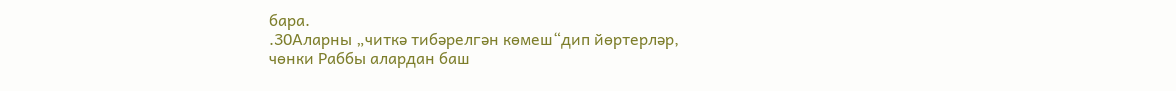бара.
.30Аларны „читкә тибәрелгән көмеш“дип йөртерләр,
чөнки Раббы алардан баш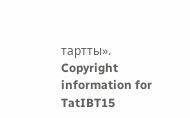тартты».
Copyright information for
TatIBT15